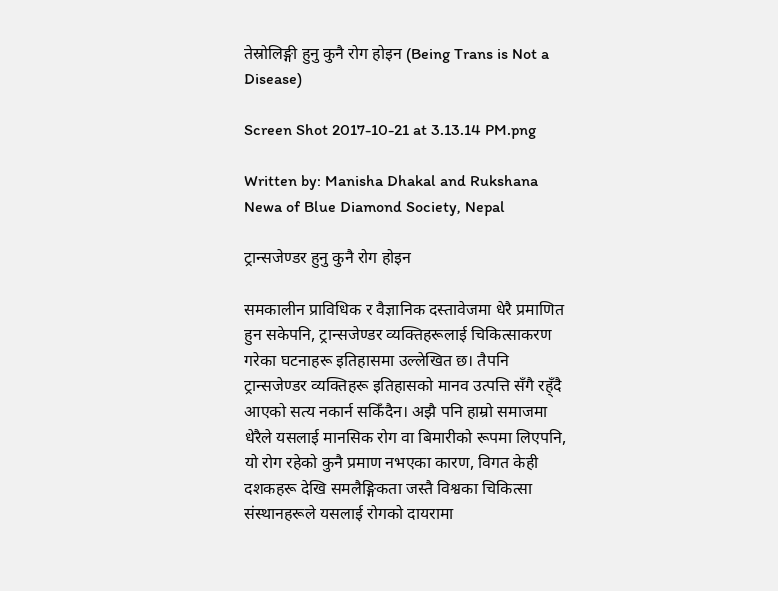तेस्रोलिङ्गी हुनु कुनै रोग होइन (Being Trans is Not a Disease)

Screen Shot 2017-10-21 at 3.13.14 PM.png

Written by: Manisha Dhakal and Rukshana Newa of Blue Diamond Society, Nepal

ट्रान्सजेण्डर हुनु कुनै रोग होइन

समकालीन प्राविधिक र वैज्ञानिक दस्तावेजमा धेरै प्रमाणित हुन सकेपनि, ट्रान्सजेण्डर व्यक्तिहरूलाई चिकित्साकरण गरेका घटनाहरू इतिहासमा उल्लेखित छ। तैपनि ट्रान्सजेण्डर व्यक्तिहरू इतिहासको मानव उत्पत्ति सँगै रह्ँदै आएको सत्य नकार्न सकिँदैन। अझै पनि हाम्रो समाजमा धेरैले यसलाई मानसिक रोग वा बिमारीको रूपमा लिएपनि, यो रोग रहेको कुनै प्रमाण नभएका कारण, विगत केही दशकहरू देखि समलैङ्गिकता जस्तै विश्वका चिकित्सा संस्थानहरूले यसलाई रोगको दायरामा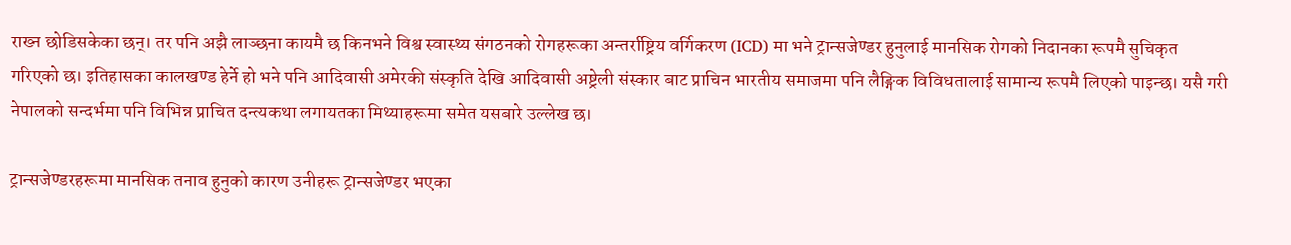राख्न छोडिसकेका छन्। तर पनि अझै लाञ्छना कायमै छ किनभने विश्व स्वास्थ्य संगठनको रोगहरूका अन्तर्राष्ट्रिय वर्गिकरण (ICD) मा भने ट्रान्सजेण्डर हुनुलाई मानसिक रोगको निदानका रूपमै सुचिकृत गरिएको छ। इतिहासका कालखण्ड हेर्ने हो भने पनि आदिवासी अमेरकी संस्कृति देखि आदिवासी अष्ट्रेली संस्कार बाट प्राचिन भारतीय समाजमा पनि लैङ्गिक विविधतालाई सामान्य रूपमै लिएको पाइन्छ। यसै गरी नेपालको सन्दर्भमा पनि विभिन्न प्राचित दन्त्यकथा लगायतका मिथ्याहरूमा समेत यसबारे उल्लेख छ।

ट्रान्सजेण्डरहरूमा मानसिक तनाव हुनुको कारण उनीहरू ट्रान्सजेण्डर भएका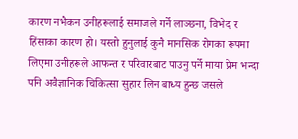कारण नभैकन उनीहरूलाई समाजले गर्ने लाञ्छना, विभेद र हिंसाका कारण हो। यस्तो हुनुलाई कुनै मानसिक रोगका रूपमा लिएमा उनीहरूले आफन्त र परिवारबाट पाउनु पर्ने माया प्रेम भन्दा पनि अवैज्ञानिक चिकित्सा सुहार लिन बाध्य हुन्छ जसले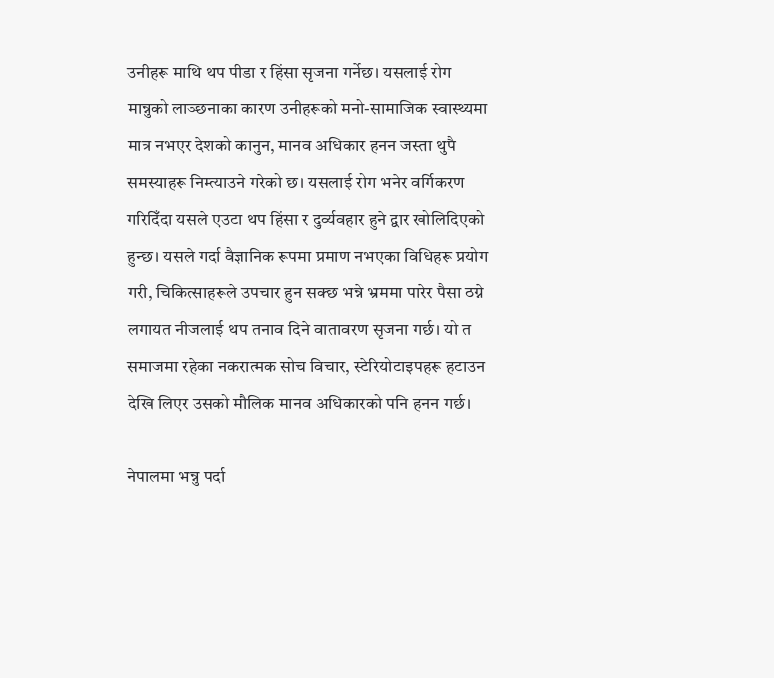उनीहरू माथि थप पीडा र हिंसा सृजना गर्नेछ। यसलाई रोग मान्नुको लाञ्छनाका कारण उनीहरूको मनो-सामाजिक स्वास्थ्यमा मात्र नभएर देशको कानुन, मानव अधिकार हनन जस्ता थुपै समस्याहरू निम्त्याउने गरेको छ। यसलाई रोग भनेर वर्गिकरण गरिदिँदा यसले एउटा थप हिंसा र दुर्व्यवहार हुने द्वार खोलिदिएको हुन्छ। यसले गर्दा वैज्ञानिक रूपमा प्रमाण नभएका विधिहरू प्रयोग गरी, चिकित्साहरूले उपचार हुन सक्छ भन्ने भ्रममा पारेर पैसा ठग्ने लगायत नीजलाई थप तनाव दिने वातावरण सृजना गर्छ। यो त समाजमा रहेका नकरात्मक सोच विचार, स्टेरियोटाइपहरू हटाउन देखि लिएर उसको मौलिक मानव अधिकारको पनि हनन गर्छ।

नेपालमा भन्नु पर्दा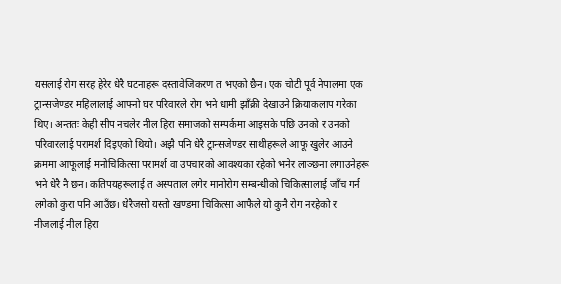यसलाई रोग सरह हेरेर धेरै घटनाहरू दस्तावेजिकरण त भएको छैन। एक चोटी पूर्व नेपालमा एक ट्रान्सजेण्डर महिलालाई आफ्नो घर परिवारले रोग भने धामी झाँक्री देखाउने क्रियाकलाप गरेका थिए। अन्ततः केही सीप नचलेर नील हिरा समाजको सम्पर्कमा आइसके पछि उनको र उनको परिवारलाई परामर्श दिइएको थियो। अझै पनि धेरै ट्रान्सजेण्डर साथीहरूले आफू खुलेर आउने क्रममा आफूलाई मनोचिकित्सा परामर्श वा उपचारको आवश्यका रहेको भनेर लाञ्छना लगाउनेहरू भने धेरै नै छन। कतिपयहरूलाई त अस्पताल लगेर मानोरोग सम्बन्धीको चिकित्सालाई जाँच गर्न लगेको कुरा पनि आउँछ। धेरैजसो यस्तो खण्डमा चिकित्सा आफैले यो कुनै रोग नरहेको र नीजलाई नील हिरा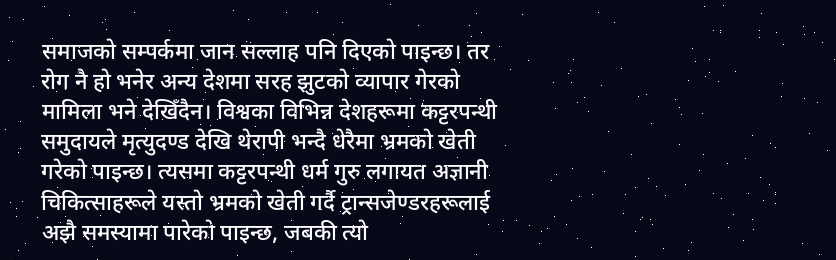समाजको सम्पर्कमा जान सल्लाह पनि दिएको पाइन्छ। तर रोग नै हो भनेर अन्य देशमा सरह झुटको व्यापार गेरको मामिला भने देखिँदैन। विश्वका विभिन्न देशहरूमा कट्टरपन्थी समुदायले मृत्युदण्ड देखि थेरापी भन्दै धेरैमा भ्रमको खेती गरेको पाइन्छ। त्यसमा कट्टरपन्थी धर्म गुरु लगायत अज्ञानी चिकित्साहरूले यस्तो भ्रमको खेती गर्दै ट्रान्सजेण्डरहरूलाई अझै समस्यामा पारेको पाइन्छ, जबकी त्यो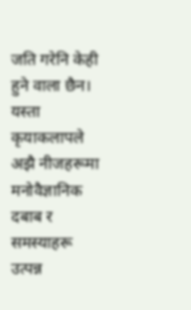जति गरेनि केही हुने वाला छैन। यस्ता कृयाकलापले अझै नीजहरूमा मनोवैज्ञानिक दबाब र समस्याहरू उत्पन्न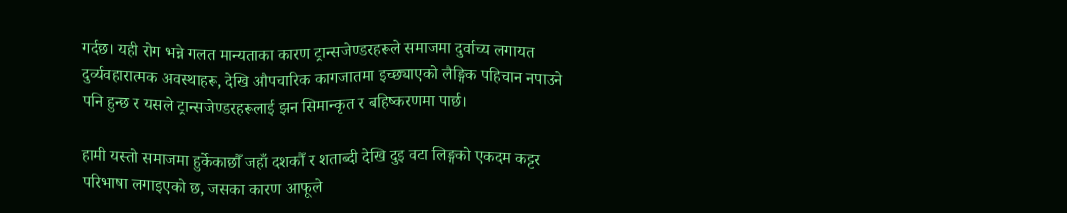गर्दछ। यही रोग भन्ने गलत मान्यताका कारण ट्रान्सजेण्डरहरूले समाजमा दुर्वाच्य लगायत दुर्व्यवहारात्मक अवस्थाहरू, देखि औपचारिक कागजातमा इच्छ्याएको लैङ्गिक पहिचान नपाउने पनि हुन्छ र यसले ट्रान्सजेण्डरहरूलाई झन सिमान्कृत र बहिष्करणमा पार्छ।

हामी यस्तो समाजमा हुर्केकाछौँ जहाँ दशकौँ र शताब्दी देखि दुइ वटा लिङ्गको एकदम कट्टर परिभाषा लगाइएको छ, जसका कारण आफूले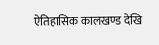ऐतिहासिक कालखण्ड देखि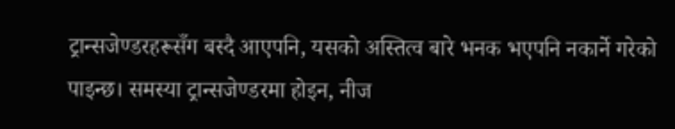ट्रान्सजेण्डरहरूसँग बस्दै आएपनि, यसको अस्तित्व बारे भनक भएपनि नकार्ने गरेको पाइन्छ। समस्या ट्रान्सजेण्डरमा होइन, नीज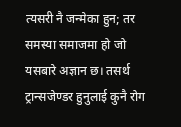त्यसरी नै जन्मेका हुन; तर समस्या समाजमा हो जो यसबारे अज्ञान छ। तसर्थ ट्रान्सजेण्डर हुनुलाई कुनै रोग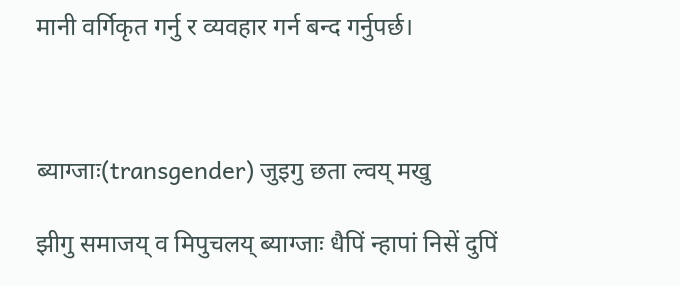मानी वर्गिकृत गर्नु र व्यवहार गर्न बन्द गर्नुपर्छ।



ब्याग्जाः(transgender) जुइगु छता ल्वय्‌‌ मखु

झीगु समाजय्‌‌ व मिपुचलय्‌‌ ब्याग्जाः धैपिं न्हापां निसें दुपिं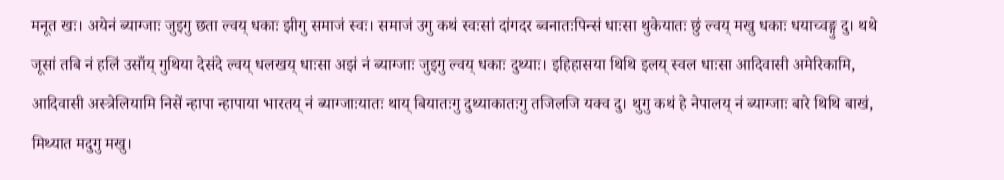मनूत खः। अयेनं ब्याग्जाः जुइगु छता ल्वय्‌‌ धकाः झीगु समाजं स्वः। समाजं उगु कथं स्वःसां दांगदर ब्वनातःपिन्सं धाःसा थुकेयातः छुं ल्वय्‌‌ मखु धकाः धयाच्वङ्गु दु। थथे जूसां तबि नं हलिं उसाँय्‌‌ गुथिया देसंदे ल्वय्‌‌ धलखय्‌‌ धाःसा अझं नं ब्याग्जाः जुइगु ल्वय्‌‌ धकाः दुथ्याः। इहिहासया थिथि इलय्‌‌ स्वल धाःसा आदिवासी अमेरिकामि, आदिवासी अस्त्रेलियामि निसें न्हापा न्हापाया भारतय्‌‌ नं ब्याग्जाःयातः थाय्‌‌ बियातःगु दुथ्याकातःगु तजिलजि यक्व दु। थुगु कथं हे नेपालय्‌‌ नं ब्याग्जाः बारे थिथि बाखं, मिथ्यात मदुगु मखु।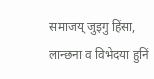समाजय्‌‌ जुइगु हिंसा, लान्छना व विभेदया हुनिं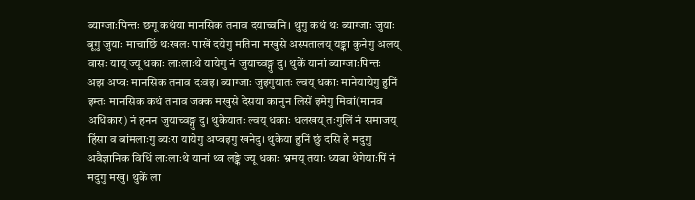ब्याग्जाःपिन्तः छगू कथंया मानसिक तनाव दयाच्वनि। थुगु कथं थः ब्याग्जाः जुयाः बूगु जुयाः माचाछिं थःखलः पाखें दयेगु मतिना मखुसे अस्पतालय्‌‌ यङ्का कुनेगु अलय्‌‌ वासः याय्‌‌ ज्यू धकाः लाःलाःथे यायेगु नं जुयाच्वङ्गु दु। थुकें यानां ब्याग्जाःपिन्तः अझ अप्वः मानसिक तनाव दःवइ। ब्याग्जाः जुइगुयातः ल्वय्‌‌ धकाः मानेयायेगु हुनिं इम्तः मानसिक कथं तनाव जक्क मखुसे देसया कानुन लिसें इमेगु मिवां(मानव अधिकार) नं हनन जुयाच्वङ्गु दु। थुकेयातः ल्वय्‌‌ धकाः धलखय्‌‌ तःगुलिं नं समाजय्‌‌ हिंसा व बांमलाःगु ब्यःरा यायेगु अप्वइगु खनेदु। थुकेया हुनिं छुं दसि हे मदुगु अवैज्ञानिक विधिं लाःलाःथे यानां थ्व लङ्के ज्यू धकाः भ्रमय्‌‌ तयाः ध्यबा थेगेयाःपिं नं मदुगु मखु। थुकें ला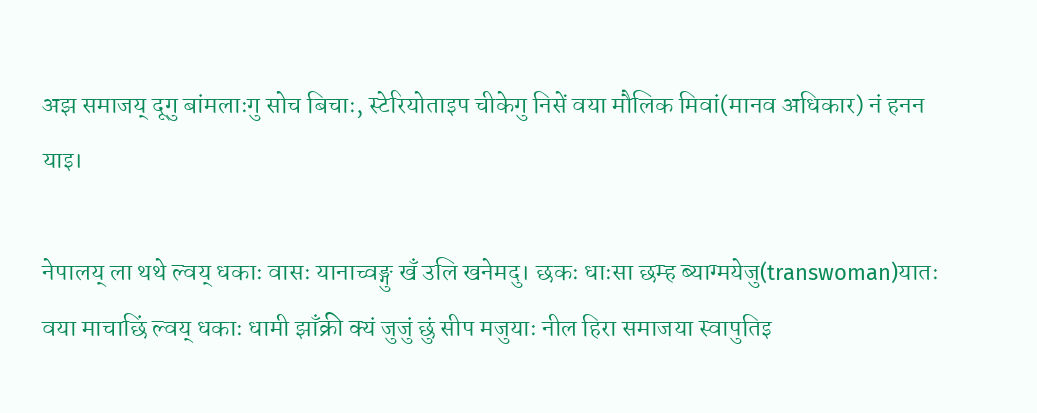अझ समाजय् दूगु बांमलाःगु सोच बिचाः, स्टेरियोताइप चीकेगु निसें वया मौलिक मिवां(मानव अधिकार) नं हनन याइ।

नेपालय्‌‌ ला थथे ल्वय्‌‌ धकाः वासः यानाच्वङ्गु खँ उलि खनेमदु। छकः धाःसा छम्ह ब्याग्मयेजु(transwoman)यातः वया माचाछिं ल्वय्‌‌ धकाः धामी झाँक्री क्यं जुजुं छुं सीप मजुयाः नील हिरा समाजया स्वापुतिइ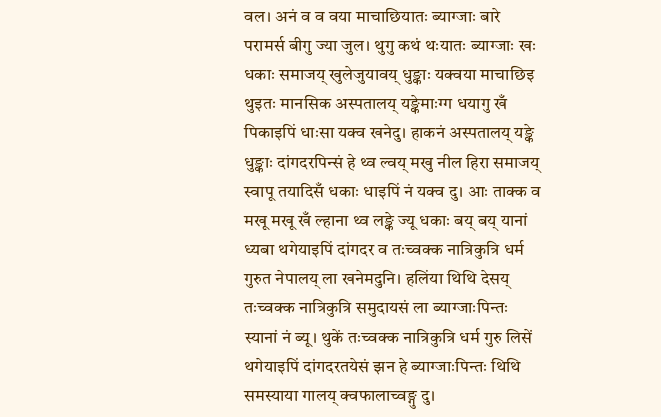वल। अनं व व वया माचाछियातः ब्याग्जाः बारे परामर्स बीगु ज्या जुल। थुगु कथं थःयातः ब्याग्जाः खः धकाः समाजय्‌‌ खुलेजुयावय्‌‌ धुङ्काः यक्वया माचाछिइ थुइतः मानसिक अस्पतालय्‌‌ यङ्केमाःग्ग धयागु खँ पिकाइपिं धाःसा यक्व खनेदु। हाकनं अस्पतालय्‌‌ यङ्के धुङ्काः दांगदरपिन्सं हे थ्व ल्वय्‌‌ मखु नील हिरा समाजय्‌‌ स्वापू तयादिसँ धकाः धाइपिं नं यक्व दु। आः ताक्क व मखू मखू खँ ल्हाना थ्व लङ्के ज्यू धकाः बय्‌‌ बय्‌‌ यानां ध्यबा थगेयाइपिं दांगदर व तःच्वक्क नात्रिकुत्रि धर्म गुरुत नेपालय्‌‌ ला खनेमदुनि। हलिंया थिथि देसय्‌‌ तःच्वक्क नात्रिकुत्रि समुदायसं ला ब्याग्जाःपिन्तः स्यानां नं ब्यू। थुकें तःच्वक्क नात्रिकुत्रि धर्म गुरु लिसें थगेयाइपिं दांगदरतयेसं झन हे ब्याग्जाःपिन्तः थिथि समस्याया गालय्‌‌ क्वफालाच्वङ्गु दु।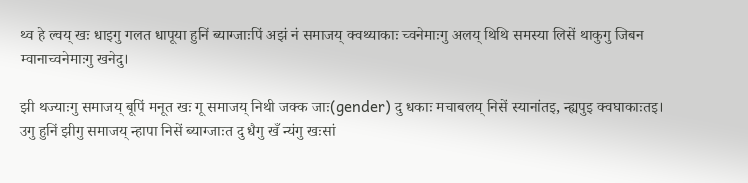थ्व हे ल्वय्‌‌ खः धाइगु गलत धापूया हुनिं ब्याग्जाःपिं अझं नं समाजय्‌‌ क्वथ्याकाः च्वनेमाःगु अलय्‌‌ थिथि समस्या लिसें थाकुगु जिबन म्वानाच्वनेमाःगु खनेदु।

झी थज्याःगु समाजय्‌‌ बूपिं मनूत खः गू समाजय्‌‌ निथी जक्क जाः(gender) दु धकाः मचाबलय्‌‌ निसें स्यानांतइ, न्ह्यपुइ क्वघाकाःतइ। उगु हुनिं झीगु समाजय्‌‌ न्हापा निसें ब्याग्जाःत दु धैगु खँ न्यंगु खःसां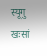स्यूगु खःसां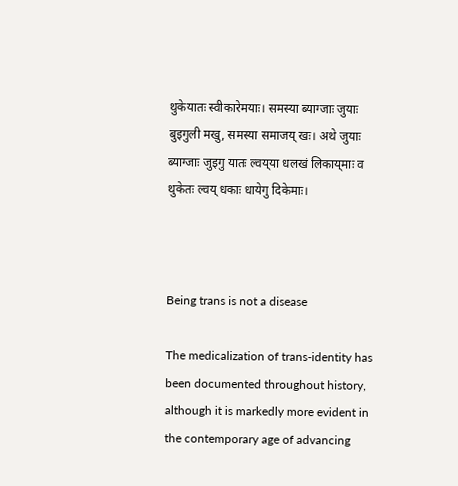थुकेयातः स्वीकारेमयाः। समस्या ब्याग्जाः जुयाः बुइगुली मखु, समस्या समाजय्‌‌ खः। अथे जुयाः ब्याग्जाः जुइगु यातः ल्वय्‌‌या धलखं लिकाय्‌‌माः व थुकेतः ल्वय्‌‌ धकाः धायेगु दिकेमाः।



Being trans is not a disease

The medicalization of trans-identity has been documented throughout history, although it is markedly more evident in the contemporary age of advancing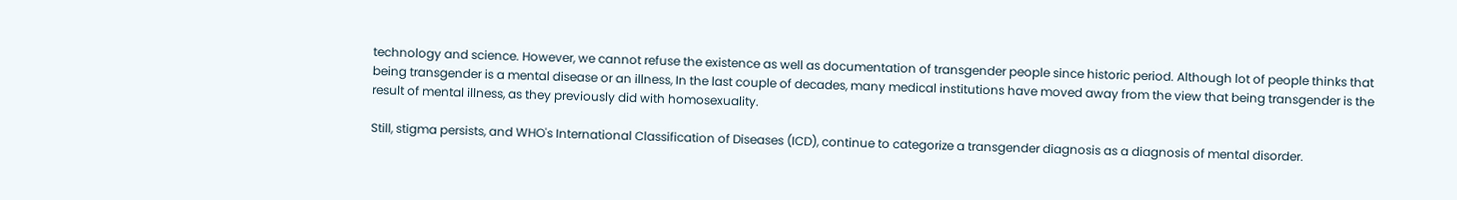technology and science. However, we cannot refuse the existence as well as documentation of transgender people since historic period. Although lot of people thinks that being transgender is a mental disease or an illness, In the last couple of decades, many medical institutions have moved away from the view that being transgender is the result of mental illness, as they previously did with homosexuality.

Still, stigma persists, and WHO's International Classification of Diseases (ICD), continue to categorize a transgender diagnosis as a diagnosis of mental disorder.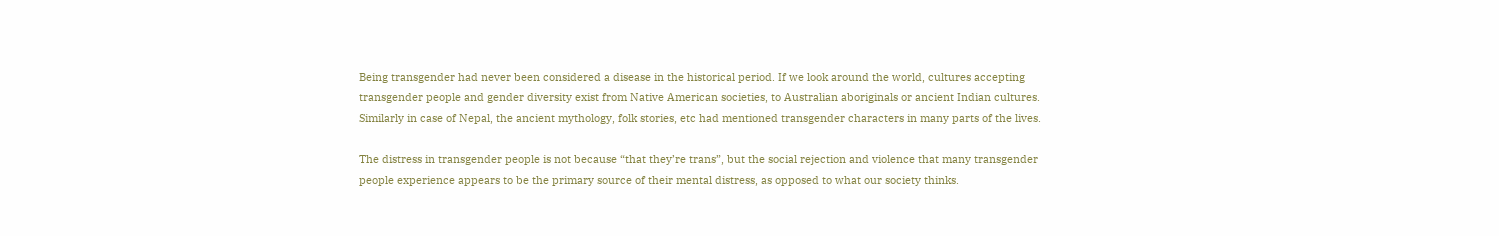Being transgender had never been considered a disease in the historical period. If we look around the world, cultures accepting transgender people and gender diversity exist from Native American societies, to Australian aboriginals or ancient Indian cultures. Similarly in case of Nepal, the ancient mythology, folk stories, etc had mentioned transgender characters in many parts of the lives.

The distress in transgender people is not because “that they’re trans”, but the social rejection and violence that many transgender people experience appears to be the primary source of their mental distress, as opposed to what our society thinks.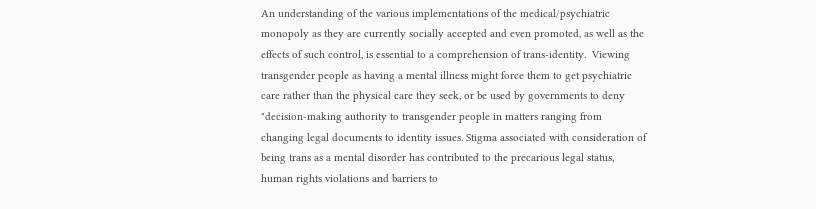An understanding of the various implementations of the medical/psychiatric monopoly as they are currently socially accepted and even promoted, as well as the effects of such control, is essential to a comprehension of trans-identity.  Viewing transgender people as having a mental illness might force them to get psychiatric care rather than the physical care they seek, or be used by governments to deny "decision-making authority to transgender people in matters ranging from changing legal documents to identity issues. Stigma associated with consideration of being trans as a mental disorder has contributed to the precarious legal status, human rights violations and barriers to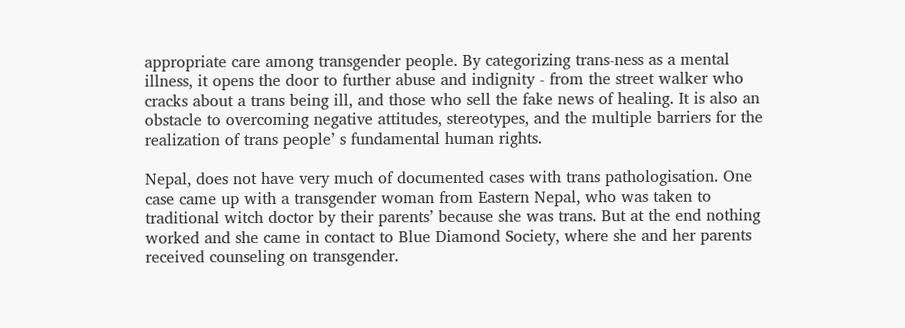appropriate care among transgender people. By categorizing trans-ness as a mental illness, it opens the door to further abuse and indignity - from the street walker who cracks about a trans being ill, and those who sell the fake news of healing. It is also an obstacle to overcoming negative attitudes, stereotypes, and the multiple barriers for the realization of trans people’ s fundamental human rights.

Nepal, does not have very much of documented cases with trans pathologisation. One case came up with a transgender woman from Eastern Nepal, who was taken to traditional witch doctor by their parents’ because she was trans. But at the end nothing worked and she came in contact to Blue Diamond Society, where she and her parents received counseling on transgender.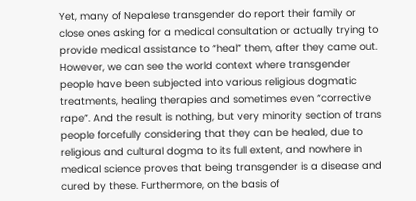Yet, many of Nepalese transgender do report their family or close ones asking for a medical consultation or actually trying to provide medical assistance to “heal” them, after they came out.  However, we can see the world context where transgender people have been subjected into various religious dogmatic treatments, healing therapies and sometimes even “corrective rape”. And the result is nothing, but very minority section of trans people forcefully considering that they can be healed, due to religious and cultural dogma to its full extent, and nowhere in medical science proves that being transgender is a disease and cured by these. Furthermore, on the basis of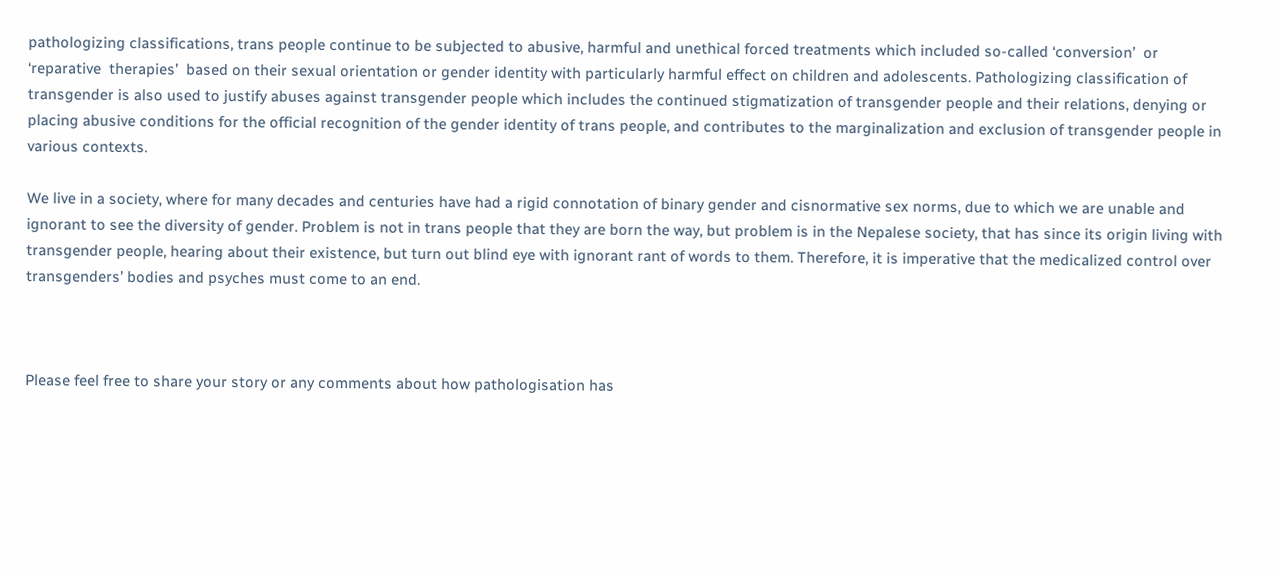pathologizing classifications, trans people continue to be subjected to abusive, harmful and unethical forced treatments which included so-called ‘conversion’  or ‘reparative  therapies’  based on their sexual orientation or gender identity with particularly harmful effect on children and adolescents. Pathologizing classification of transgender is also used to justify abuses against transgender people which includes the continued stigmatization of transgender people and their relations, denying or placing abusive conditions for the official recognition of the gender identity of trans people, and contributes to the marginalization and exclusion of transgender people in various contexts.

We live in a society, where for many decades and centuries have had a rigid connotation of binary gender and cisnormative sex norms, due to which we are unable and ignorant to see the diversity of gender. Problem is not in trans people that they are born the way, but problem is in the Nepalese society, that has since its origin living with transgender people, hearing about their existence, but turn out blind eye with ignorant rant of words to them. Therefore, it is imperative that the medicalized control over transgenders’ bodies and psyches must come to an end.



Please feel free to share your story or any comments about how pathologisation has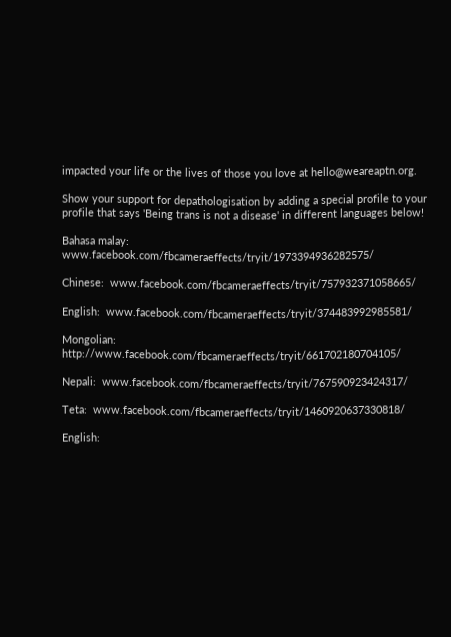impacted your life or the lives of those you love at hello@weareaptn.org.

Show your support for depathologisation by adding a special profile to your profile that says 'Being trans is not a disease' in different languages below!

Bahasa malay:  www.facebook.com/fbcameraeffects/tryit/1973394936282575/

Chinese:  www.facebook.com/fbcameraeffects/tryit/757932371058665/

English:  www.facebook.com/fbcameraeffects/tryit/374483992985581/

Mongolian: http://www.facebook.com/fbcameraeffects/tryit/661702180704105/

Nepali:  www.facebook.com/fbcameraeffects/tryit/767590923424317/

Teta:  www.facebook.com/fbcameraeffects/tryit/1460920637330818/

English: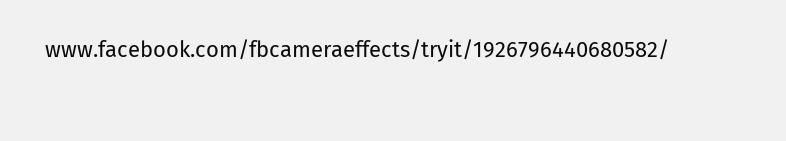www.facebook.com/fbcameraeffects/tryit/1926796440680582/